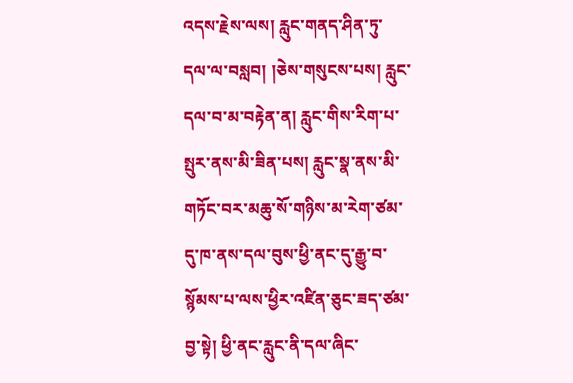འདས་རྗེས་ལས། རླུང་གནད་ཤིན་ཏུ་དལ་ལ་བསླབ། །ཅེས་གསུངས་པས། རླུང་དལ་བ་མ་བརྟེན་ན། རླུང་གིས་རིག་པ་སྤུར་ནས་མི་ཟིན་པས། རླུང་སྣ་ནས་མི་གཏོང་བར་མཆུ་སོ་གཉིས་མ་རེག་ཙམ་དུ་ཁ་ནས་དལ་བུས་ཕྱི་ནང་དུ་རྒྱུ་བ་སྙོམས་པ་ལས་ཕྱིར་འཛིན་ཅུང་ཟད་ཙམ་བྱ་སྟེ། ཕྱི་ནང་རླུང་ནི་དལ་ཞིང་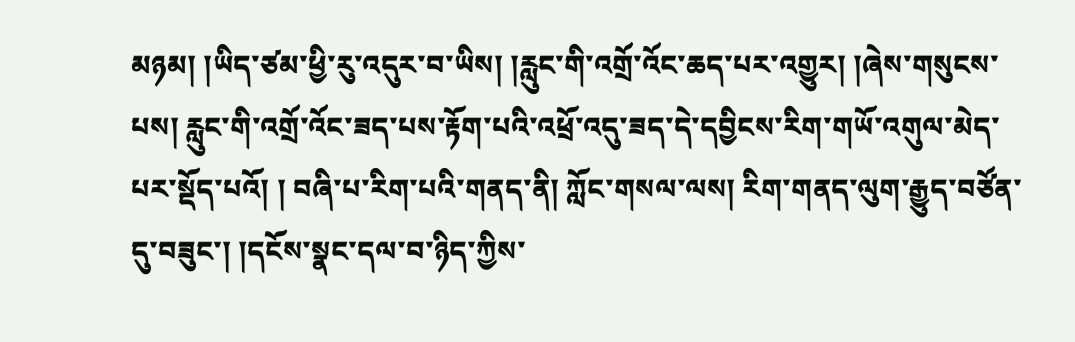མཉམ། །ཡིད་ཙམ་ཕྱི་རུ་འདུར་བ་ཡིས། །རླུང་གི་འགྲོ་འོང་ཆད་པར་འགྱུར། །ཞེས་གསུངས་པས། རླུང་གི་འགྲོ་འོང་ཟད་པས་རྟོག་པའི་འཕྲོ་འདུ་ཟད་དེ་དབྱིངས་རིག་གཡོ་འགུལ་མེད་པར་སྡོད་པའོ། ། བཞི་པ་རིག་པའི་གནད་ནི། ཀློང་གསལ་ལས། རིག་གནད་ལུག་རྒྱུད་བཙོན་དུ་བཟུང་། །དངོས་སྣང་དལ་བ་ཉིད་ཀྱིས་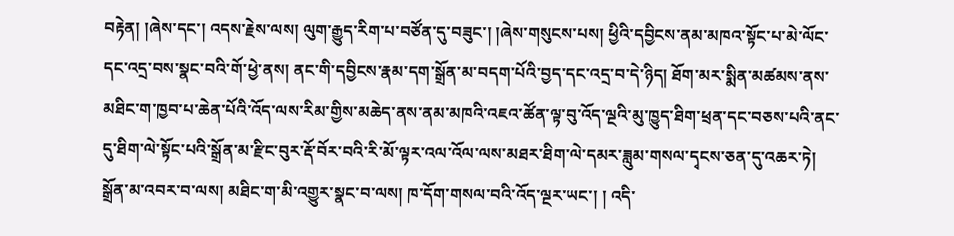བརྟེན། །ཞེས་དང་། འདས་རྗེས་ལས། ལུག་རྒྱུད་རིག་པ་བཙོན་དུ་བཟུང་། །ཞེས་གསུངས་པས། ཕྱིའི་དབྱིངས་ནམ་མཁའ་སྟོང་པ་མེ་ལོང་དང་འདྲ་བས་སྣང་བའི་གོ་ཕྱེ་ནས། ནང་གི་དབྱིངས་རྣམ་དག་སྒྲོན་མ་བདག་པོའི་བྱད་དང་འདྲ་བ་དེ་ཉིད། ཐོག་མར་སྨིན་མཚམས་ནས་མཐིང་ག་ཁྱབ་པ་ཆེན་པོའི་འོད་ལས་རིམ་གྱིས་མཆེད་ནས་ནམ་མཁའི་འཇའ་ཚོན་ལྟ་བུ་འོད་ལྔའི་མུ་ཁྱུད་ཐིག་ཕྲན་དང་བཅས་པའི་ནང་དུ་ཐིག་ལེ་སྟོང་པའི་སྒྲོན་མ་རྫིང་བུར་རྡོ་བོར་བའི་རི་མོ་ལྟར་འལ་འོལ་ལས་མཐར་ཐིག་ལེ་དམར་ཟླུམ་གསལ་དྭངས་ཅན་དུ་འཆར་ཏེ། སྒྲོན་མ་འབར་བ་ལས། མཐིང་ག་མི་འགྱུར་སྣང་བ་ལས། ཁ་དོག་གསལ་བའི་འོད་ལྔར་ཡང་། ། འདི་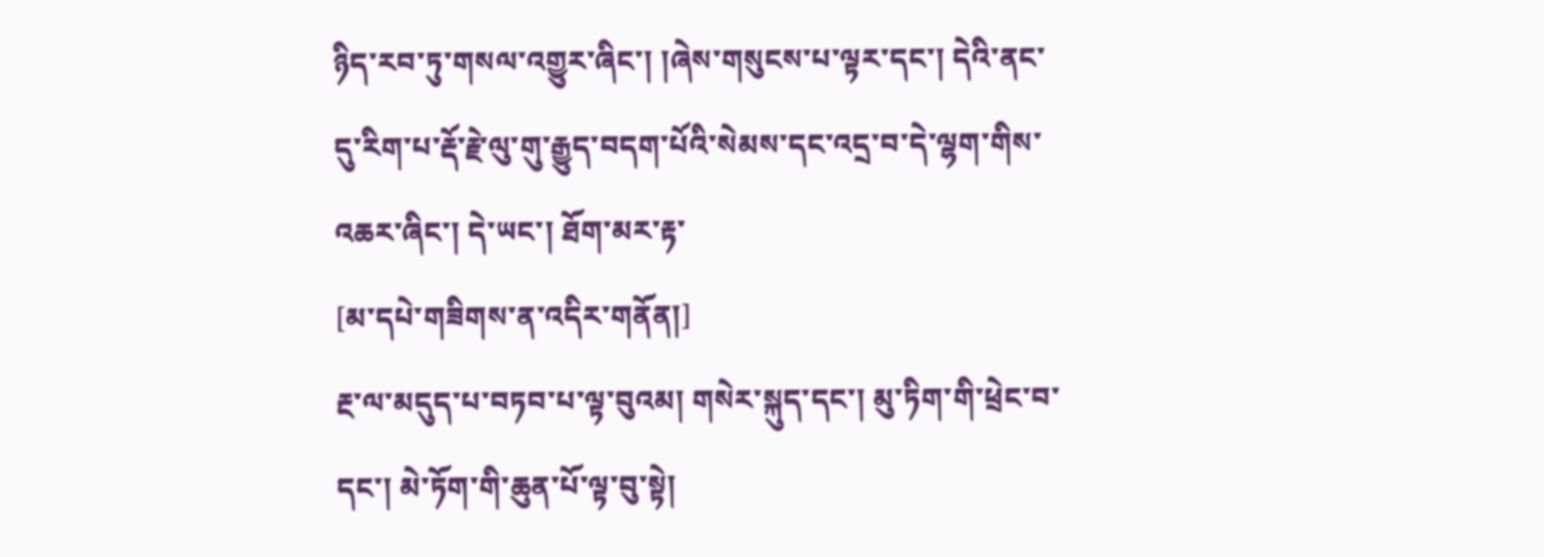ཉིད་རབ་ཏུ་གསལ་འགྱུར་ཞིང་། །ཞེས་གསུངས་པ་ལྟར་དང་། དེའི་ནང་དུ་རིག་པ་རྡོ་རྗེ་ལུ་གུ་རྒྱུད་བདག་པོའི་སེམས་དང་འདྲ་བ་དེ་ལྷག་གིས་འཆར་ཞིང་། དེ་ཡང་། ཐོག་མར་རྟ་
[མ་དཔེ་གཟིགས་ན་འདིར་གནོན།]
རྔ་ལ་མདུད་པ་བཏབ་པ་ལྟ་བུའམ། གསེར་སྐུད་དང་། མུ་ཏིག་གི་ཕྲེང་བ་དང་། མེ་ཏོག་གི་ཆུན་པོ་ལྟ་བུ་སྟེ།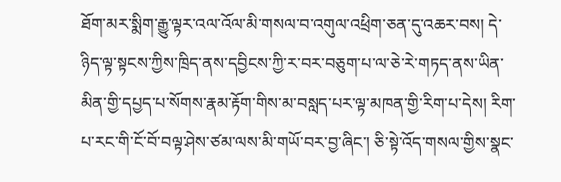ཐོག་མར་སྨིག་རྒྱུ་ལྟར་འལ་འོལ་མི་གསལ་བ་འགུལ་འཕྲིག་ཅན་དུ་འཆར་བས། དེ་ཉིད་ལྟ་སྟངས་ཀྱིས་ཁྲིད་ནས་དབྱིངས་ཀྱི་ར་བར་བཅུག་པ་ལ་ཅེ་རེ་གཏད་ནས་ཡིན་མིན་གྱི་དཔྱད་པ་སོགས་རྣམ་རྟོག་གིས་མ་བསླད་པར་ལྟ་མཁན་གྱི་རིག་པ་དེས། རིག་པ་རང་གི་ངོ་བོ་བལྟ་ཤེས་ཙམ་ལས་མི་གཡོ་བར་བྱ་ཞིང་། ཅི་སྟེ་འོད་གསལ་གྱིས་སྣང་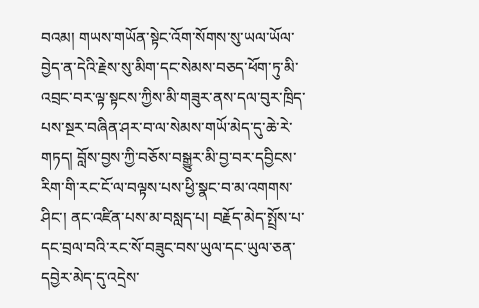བའམ། གཡས་གཡོན་སྟེང་འོག་སོགས་སུ་ཡལ་ཡོལ་བྱེད་ན་དེའི་རྗེས་སུ་མིག་དང་སེམས་བཅད་ཕོག་ཏུ་མི་འབྲང་བར་ལྟ་སྟངས་ཀྱིས་མི་གཟུར་ནས་དལ་བུར་ཁྲིད་པས་སྔར་བཞིན་ཤར་བ་ལ་སེམས་གཡོ་མེད་དུ་ཆེ་རེ་གཏད། བློས་བྱས་ཀྱི་བཅོས་བསྒྱུར་མི་བྱ་བར་དབྱིངས་རིག་གི་རང་ངོ་ལ་བལྟས་པས་ཕྱི་སྣང་བ་མ་འགགས་ཤིང་། ནང་འཛིན་པས་མ་བསླད་པ། བརྗོད་མེད་སྤྲོས་པ་དང་བྲལ་བའི་རང་སོ་བཟུང་བས་ཡུལ་དང་ཡུལ་ཅན་དབྱེར་མེད་དུ་འདྲེས་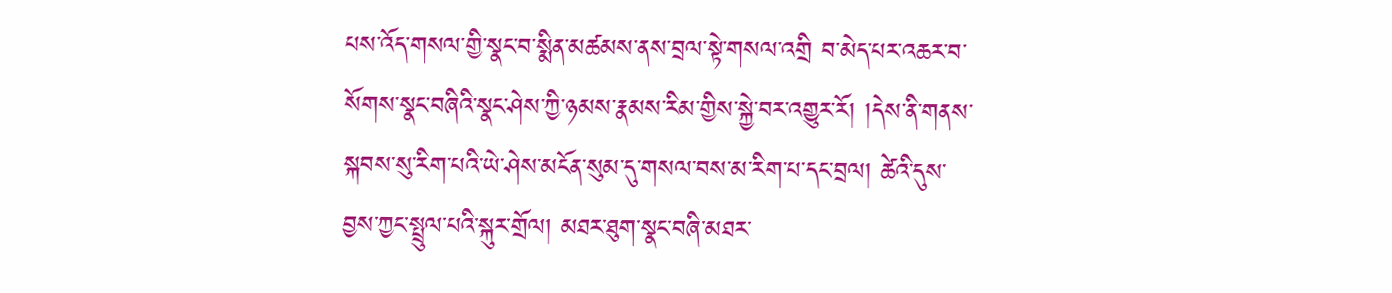པས་འོད་གསལ་གྱི་སྣང་བ་སྨིན་མཚམས་ནས་བྲལ་སྟེ་གསལ་འགྲི བ་མེད་པར་འཆར་བ་སོགས་སྣང་བཞིའི་སྣང་ཤེས་ཀྱི་ཉམས་རྣམས་རིམ་གྱིས་སྐྱེ་བར་འགྱུར་རོ། །དེས་ནི་གནས་སྐབས་སུ་རིག་པའི་ཡེ་ཤེས་མངོན་སུམ་དུ་གསལ་བས་མ་རིག་པ་དང་བྲལ། ཚེའི་དུས་བྱས་ཀྱང་སྤྲུལ་པའི་སྐུར་གྲོལ། མཐར་ཐུག་སྣང་བཞི་མཐར་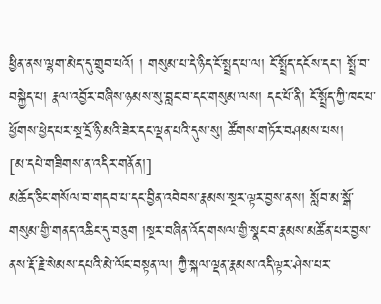ཕྱིན་ནས་ལྷག་མེད་དུ་གྲུབ་པའོ། ། གསུམ་པ་དེ་ཉིད་ངོ་སྤྲད་པ་ལ། ངོ་སྤྲོད་དངོས་དང་། སྤྲོ་བ་བསྐྱེད་པ། རྣལ་འབྱོར་བཞིས་ཉམས་སུ་བླང་བ་དང་གསུམ་ལས། དང་པོ་ནི། ངོ་སྤྲོད་ཀྱི་ཁང་པ་ཕྱོགས་ཕྱེད་པར་སྔ་དྲོ་ཉི་མའི་ཟེར་དང་ལྡན་པའི་དུས་སུ། ཚོགས་གཏོར་བཤམས་པས།
[མ་དཔེ་གཟིགས་ན་འདིར་གནོན།]
མཆོད་ཅིང་གསོལ་བ་གདབ་པ་དང་བྱིན་འབེབས་རྣམས་སྔར་ལྟར་བྱས་ནས། སློབ་མ་སྒོ་གསུམ་གྱི་གནད་འཆིང་དུ་བཅུག །སྔར་བཞིན་འོད་གསལ་གྱི་སྣང་བ་རྣམས་མཚོན་པར་བྱས་ནས་རྡོ་རྗེ་སེམས་དཔའི་མེ་ལོང་བསྟན་ལ། ཀྱཻ་སྐལ་ལྡན་རྣམས་འདི་ལྟར་ཤེས་པར་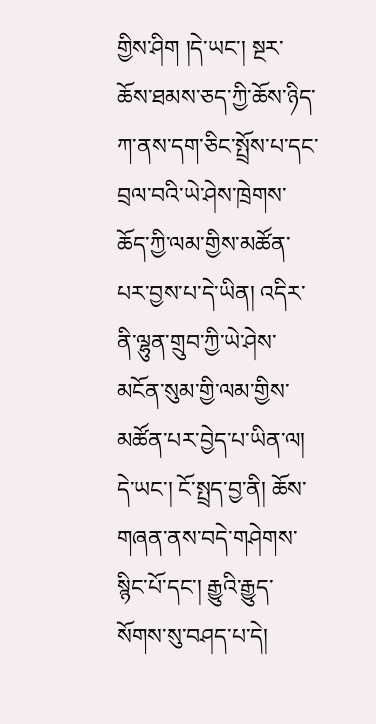གྱིས་ཤིག །དེ་ཡང་། སྔར་ཆོས་ཐམས་ཅད་ཀྱི་ཆོས་ཉིད་ཀ་ནས་དག་ཅིང་སྤྲོས་པ་དང་བྲལ་བའི་ཡེ་ཤེས་ཁྲེགས་ཆོད་ཀྱི་ལམ་གྱིས་མཚོན་པར་བྱས་པ་དེ་ཡིན། འདིར་ནི་ལྷུན་གྲུབ་ཀྱི་ཡེ་ཤེས་མངོན་སུམ་གྱི་ལམ་གྱིས་མཚོན་པར་བྱེད་པ་ཡིན་ལ། དེ་ཡང་། ངོ་སྤྲད་བྱ་ནི། ཆོས་གཞན་ནས་བདེ་གཤེགས་སྙིང་པོ་དང་། རྒྱུའི་རྒྱུད་སོགས་སུ་བཤད་པ་དེ།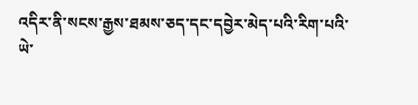འདིར་ནི་སངས་རྒྱས་ཐམས་ཅད་དང་དབྱེར་མེད་པའི་རིག་པའི་ཡེ་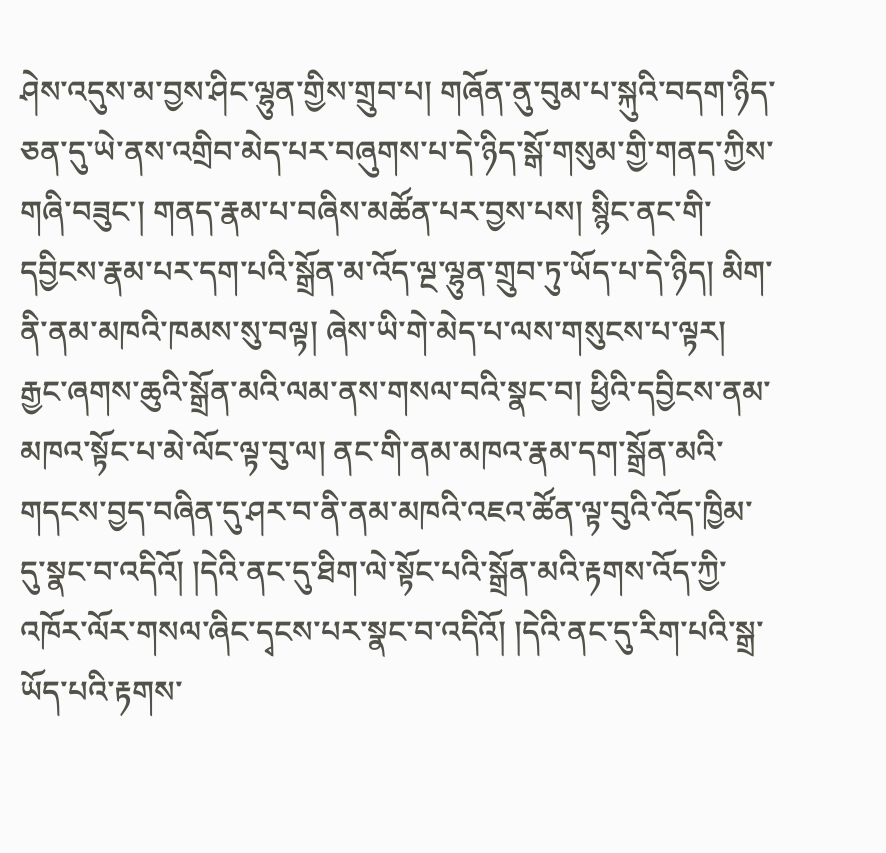ཤེས་འདུས་མ་བྱས་ཤིང་ལྷུན་གྱིས་གྲུབ་པ། གཞོན་ནུ་བུམ་པ་སྐུའི་བདག་ཉིད་ཅན་དུ་ཡེ་ནས་འགྲིབ་མེད་པར་བཞུགས་པ་དེ་ཉིད་སྒོ་གསུམ་གྱི་གནད་ཀྱིས་གཞི་བཟུང་། གནད་རྣམ་པ་བཞིས་མཚོན་པར་བྱས་པས། སྙིང་ནང་གི་དབྱིངས་རྣམ་པར་དག་པའི་སྒྲོན་མ་འོད་ལྔ་ལྷུན་གྲུབ་ཏུ་ཡོད་པ་དེ་ཉིད། མིག་ནི་ནམ་མཁའི་ཁམས་སུ་བལྟ། ཞེས་ཡི་གེ་མེད་པ་ལས་གསུངས་པ་ལྟར། རྒྱང་ཞགས་ཆུའི་སྒྲོན་མའི་ལམ་ནས་གསལ་བའི་སྣང་བ། ཕྱིའི་དབྱིངས་ནམ་མཁའ་སྟོང་པ་མེ་ལོང་ལྟ་བུ་ལ། ནང་གི་ནམ་མཁའ་རྣམ་དག་སྒྲོན་མའི་གདངས་བྱད་བཞིན་དུ་ཤར་བ་ནི་ནམ་མཁའི་འཇའ་ཚོན་ལྟ་བུའི་འོད་ཁྱིམ་དུ་སྣང་བ་འདིའོ། །དེའི་ནང་དུ་ཐིག་ལེ་སྟོང་པའི་སྒྲོན་མའི་རྟགས་འོད་ཀྱི་འཁོར་ལོར་གསལ་ཞིང་དྭངས་པར་སྣང་བ་འདིའོ། །དེའི་ནང་དུ་རིག་པའི་སྒྲ་ཡོད་པའི་རྟགས་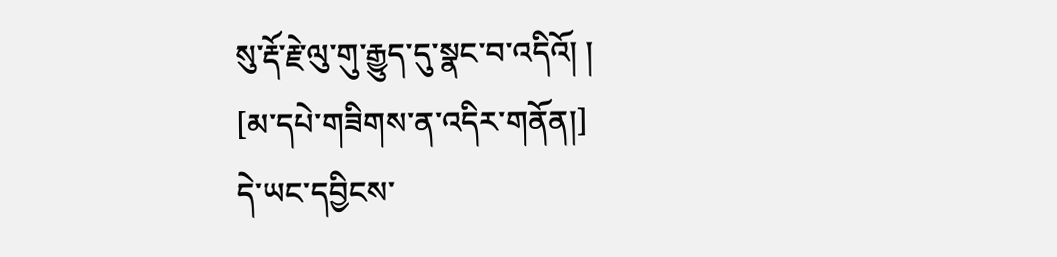སུ་རྡོ་རྗེ་ལུ་གུ་རྒྱུད་དུ་སྣང་བ་འདིའོ། །
[མ་དཔེ་གཟིགས་ན་འདིར་གནོན།]
དེ་ཡང་དབྱིངས་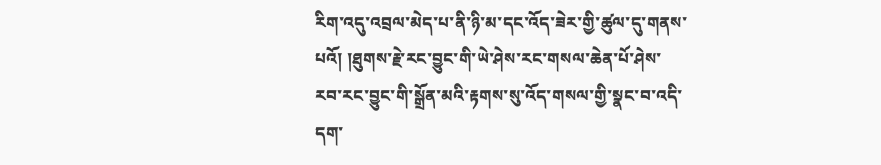རིག་འདུ་འབྲལ་མེད་པ་ནི་ཉི་མ་དང་འོད་ཟེར་གྱི་ཚུལ་དུ་གནས་པའོ། །ཐུགས་རྗེ་རང་བྱུང་གི་ཡེ་ཤེས་རང་གསལ་ཆེན་པོ་ཤེས་རབ་རང་བྱུང་གི་སྒྲོན་མའི་རྟགས་སུ་འོད་གསལ་གྱི་སྣང་བ་འདི་དག་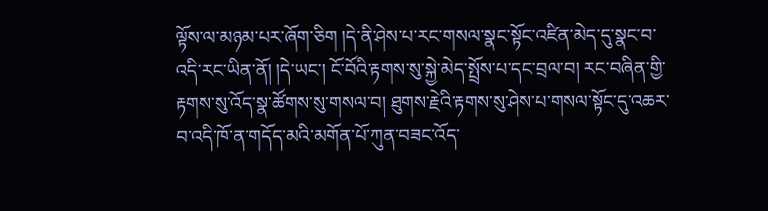ལྟོས་ལ་མཉམ་པར་ཞོག་ཅིག །དེ་ནི་ཤེས་པ་རང་གསལ་སྣང་སྟོང་འཛིན་མེད་དུ་སྣང་བ་འདི་རང་ཡིན་ནོ། །དེ་ཡང་། ངོ་བོའི་རྟགས་སུ་སྐྱེ་མེད་སྤྲོས་པ་དང་བྲལ་བ། རང་བཞིན་གྱི་རྟགས་སུ་འོད་སྣ་ཚོགས་སུ་གསལ་བ། ཐུགས་རྗེའི་རྟགས་སུ་ཤེས་པ་གསལ་སྟོང་དུ་འཆར་བ་འདི་ཁོ་ན་གདོད་མའི་མགོན་པོ་ཀུན་བཟང་འོད་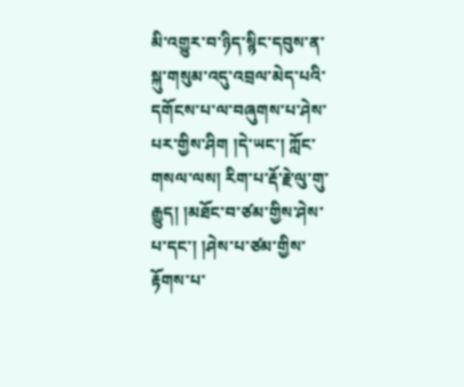མི་འགྱུར་བ་ཉིད་སྙིང་དབུས་ན་སྐུ་གསུམ་འདུ་འབྲལ་མེད་པའི་དགོངས་པ་ལ་བཞུགས་པ་ཤེས་པར་གྱིས་ཤིག །དེ་ཡང་། ཀློང་གསལ་ལས། རིག་པ་རྡོ་རྗེ་ལུ་གུ་རྒྱུད། །མཐོང་བ་ཙམ་གྱིས་ཤེས་པ་དང་། །ཤེས་པ་ཙམ་གྱིས་རྟོགས་པ་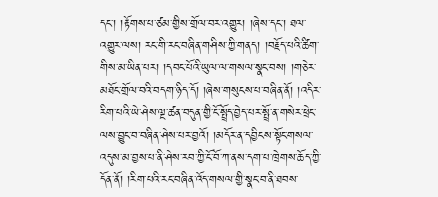དང་། །རྟོགས་པ་ཙམ་གྱིས་གྲོལ་བར་འགྱུར། །ཞེས་དང་། ཐལ་འགྱུར་ལས། རང་གི་རང་བཞིན་གཤིས་ཀྱི་གནད། །བརྗོད་པའི་ཚིག་གིས་མ་ཡིན་པར། །དབང་པོའི་ཡུལ་ལ་གསལ་སྣང་བས། །གཅེར་མཐོང་གྲོལ་བའི་བདག་ཉིད་དོ། །ཞེས་གསུངས་པ་བཞིན་ནོ། །འདིར་རིག་པའི་ཡེ་ཤེས་ལྔ་ཚན་བདུན་གྱི་ངོ་སྤྲོད་བྱེད་པར་སྤྲོ་ན་གསེར་ཕྲེང་ལས་བྱུང་བ་བཞིན་ཤེས་པར་བྱའོ། །མདོར་ན་དབྱིངས་སྟོང་གསལ་འདུས་མ་བྱས་པ་ནི་ཤེས་རབ་ཀྱི་ངོ་བོ་ཀ་ནས་དག་པ་ཁྲེགས་ཆོད་ཀྱི་དོན་ནོ། །རིག་པའི་རང་བཞིན་འོད་གསལ་གྱི་སྣང་བ་ནི་ཐབས་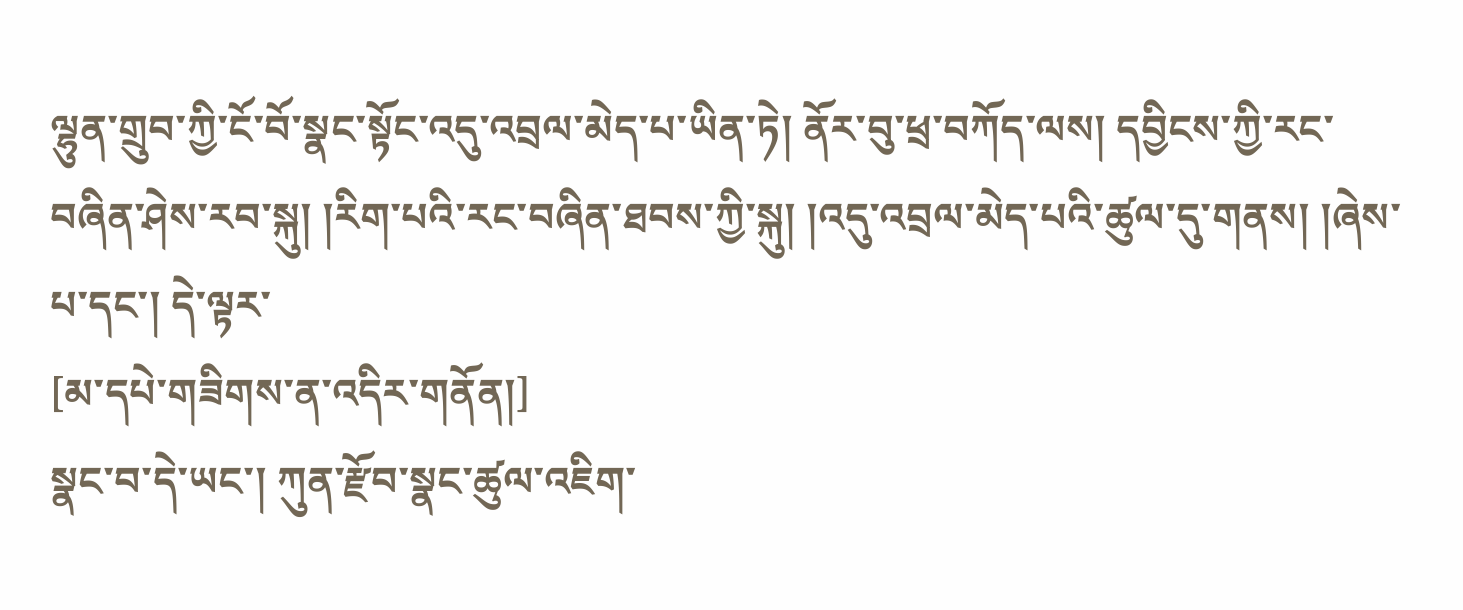ལྷུན་གྲུབ་ཀྱི་ངོ་བོ་སྣང་སྟོང་འདུ་འབྲལ་མེད་པ་ཡིན་ཏེ། ནོར་བུ་ཕྲ་བཀོད་ལས། དབྱིངས་ཀྱི་རང་བཞིན་ཤེས་རབ་སྐུ། །རིག་པའི་རང་བཞིན་ཐབས་ཀྱི་སྐུ། །འདུ་འབྲལ་མེད་པའི་ཚུལ་དུ་གནས། །ཞེས་པ་དང་། དེ་ལྟར་
[མ་དཔེ་གཟིགས་ན་འདིར་གནོན།]
སྣང་བ་དེ་ཡང་། ཀུན་རྫོབ་སྣང་ཚུལ་འཇིག་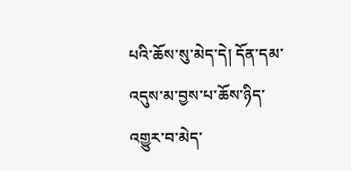པའི་ཆོས་སུ་མེད་དེ། དོན་དམ་འདུས་མ་བྱས་པ་ཆོས་ཉིད་འགྱུར་བ་མེད་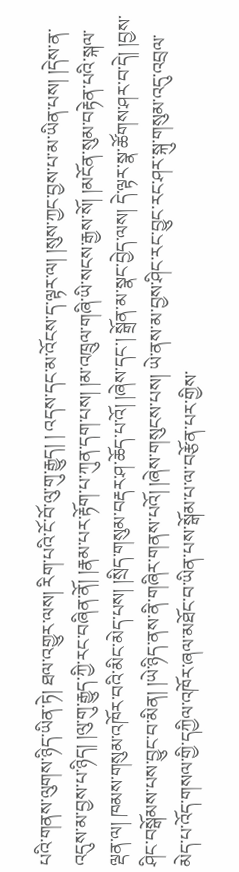པའི་གནས་ལུགས་ཉིད་ཡིན་ཏེ། ཐལ་འགྱུར་ལས། རིག་པའི་ངོ་བོ་ལུ་གུ་རྒྱུད། ། འདས་དང་མ་འོངས་ད་ལྟར་ལ། །སུས་ཀྱང་བྱས་པ་མ་ཡིན་པས། །དེས་ན་འདུས་མ་བྱས་པ་ཉིད། །ལུ་གུ་རྒྱུད་ཀྱི་རང་བཞིན་ནོ། །རྣམ་པར་རྟོག་པ་ཀུན་དག་པས། །མ་འཁྲུལ་གཞི་ཡི་སངས་རྒྱས་སོ། །མངོན་སུམ་བརྟེན་པའི་སྐལ་ལྡན་ལ། ཁམས་གསུམ་འཁོར་བའི་མིང་མེད་པས། །སྲིད་གསུམ་བརྡར་ཤ་ཆོད་པ་འོ། །ཞེས་དང་། སྒྲོན་མ་སྣང་བྱེད་ལས། དེ་ལྟར་སྣ་ཚོགས་ཤར་བ་དེ། །བྱས་ཤིང་བསྒོམས་པས་བྱུང་བ་མིན། །ཡེ་ཉིད་ནས་ནི་གཞིར་གནས་པའོ། །ཞེས་གསུངས་པས། ཡེ་ནས་མ་བྱས་ཤིང་རང་བྱུང་རང་ཤར་སྐུ་གསུམ་འདུ་འབྲལ་མེད་པ་འོད་གསལ་གྱི་དཀྱིལ་འཁོར་ཞལ་མཐོང་བ་ཡིན་པས་སྒོམ་པ་ལ་བརྩོན་པར་གྱིས་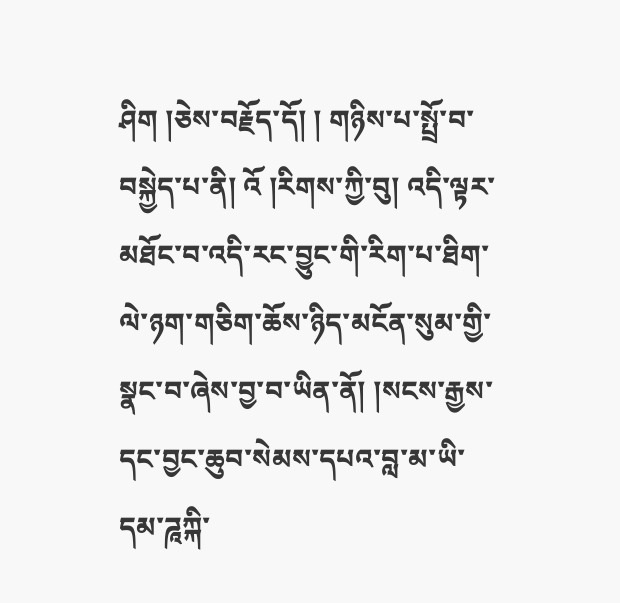ཤིག །ཅེས་བརྗོད་དོ། ། གཉིས་པ་སྤྲོ་བ་བསྐྱེད་པ་ནི། འོ །རིགས་ཀྱི་བུ། འདི་ལྟར་མཐོང་བ་འདི་རང་བྱུང་གི་རིག་པ་ཐིག་ལེ་ཉག་གཅིག་ཆོས་ཉིད་མངོན་སུམ་གྱི་སྣང་བ་ཞེས་བྱ་བ་ཡིན་ནོ། །སངས་རྒྱས་དང་བྱང་ཆུབ་སེམས་དཔའ་བླ་མ་ཡི་དམ་ཌཱཀྐི་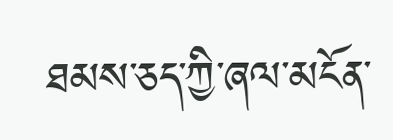ཐམས་ཅད་ཀྱི་ཞལ་མངོན་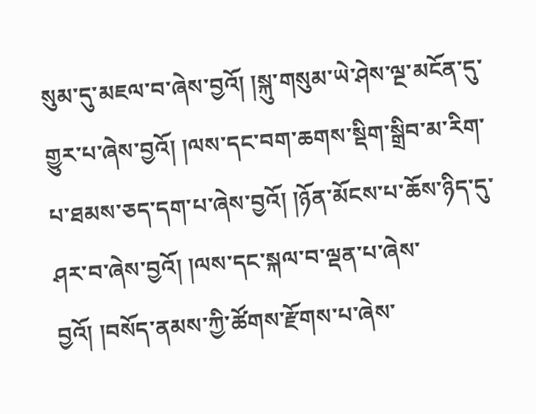སུམ་དུ་མཇལ་བ་ཞེས་བྱའོ། །སྐུ་གསུམ་ཡེ་ཤེས་ལྔ་མངོན་དུ་གྱུར་པ་ཞེས་བྱའོ། །ལས་དང་བག་ཆགས་སྡིག་སྒྲིབ་མ་རིག་པ་ཐམས་ཅད་དག་པ་ཞེས་བྱའོ། །ཉོན་མོངས་པ་ཆོས་ཉིད་དུ་ཤར་བ་ཞེས་བྱའོ། །ལས་དང་སྐལ་བ་ལྡན་པ་ཞེས་བྱའོ། །བསོད་ནམས་ཀྱི་ཚོགས་རྫོགས་པ་ཞེས་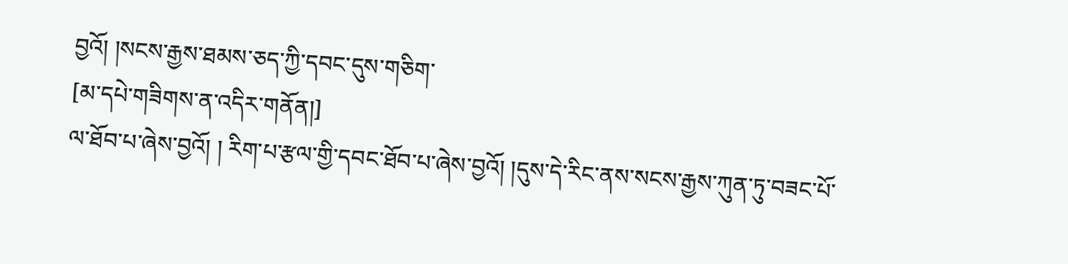བྱའོ། །སངས་རྒྱས་ཐམས་ཅད་ཀྱི་དབང་དུས་གཅིག་
[མ་དཔེ་གཟིགས་ན་འདིར་གནོན།]
ལ་ཐོབ་པ་ཞེས་བྱའོ། ། རིག་པ་རྩལ་གྱི་དབང་ཐོབ་པ་ཞེས་བྱའོ། །དུས་དེ་རིང་ནས་སངས་རྒྱས་ཀུན་ཏུ་བཟང་པོ་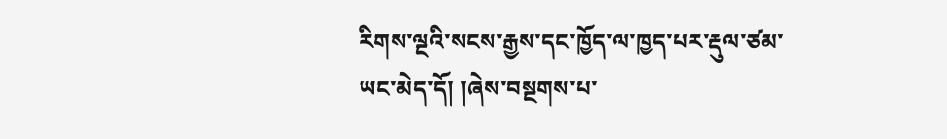རིགས་ལྔའི་སངས་རྒྱས་དང་ཁྱོད་ལ་ཁྱད་པར་རྡུལ་ཙམ་ཡང་མེད་དོ། །ཞེས་བསྔགས་པ་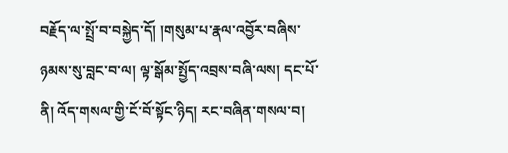བརྗོད་ལ་སྤྲོ་བ་བསྐྱེད་དོ། །གསུམ་པ་རྣལ་འབྱོར་བཞིས་ཉམས་སུ་བླང་བ་ལ། ལྟ་སྒོམ་སྤྱོད་འབྲས་བཞི་ལས། དང་པོ་ནི། འོད་གསལ་གྱི་ངོ་བོ་སྟོང་ཉིད། རང་བཞིན་གསལ་བ།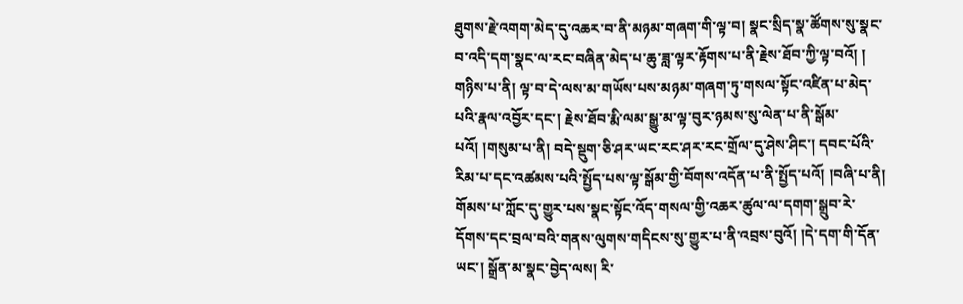ཐུགས་རྗེ་འགག་མེད་དུ་འཆར་བ་ནི་མཉམ་གཞག་གི་ལྟ་བ། སྣང་སྲིད་སྣ་ཚོགས་སུ་སྣང་བ་འདི་དག་སྣང་ལ་རང་བཞིན་མེད་པ་ཆུ་ཟླ་ལྟར་རྟོགས་པ་ནི་རྗེས་ཐོབ་ཀྱི་ལྟ་བའོ། ། གཉིས་པ་ནི། ལྟ་བ་དེ་ལས་མ་གཡོས་པས་མཉམ་གཞག་ཏུ་གསལ་སྟོང་འཛིན་པ་མེད་པའི་རྣལ་འབྱོར་དང་། རྗེས་ཐོབ་རྨི་ལམ་སྒྱུ་མ་ལྟ་བུར་ཉམས་སུ་ལེན་པ་ནི་སྒོམ་པའོ། །གསུམ་པ་ནི། བདེ་སྡུག་ཅི་ཤར་ཡང་རང་ཤར་རང་གྲོལ་དུ་ཤེས་ཤིང་། དབང་པོའི་རིམ་པ་དང་འཚམས་པའི་སྤྱོད་པས་ལྟ་སྒོམ་གྱི་བོགས་འདོན་པ་ནི་སྤྱོད་པའོ། །བཞི་པ་ནི། གོམས་པ་ཀློང་དུ་གྱུར་པས་སྣང་སྟོང་འོད་གསལ་གྱི་འཆར་ཚུལ་ལ་དགག་སྒྲུབ་རེ་དོགས་དང་བྲལ་བའི་གནས་ལུགས་གདིངས་སུ་གྱུར་པ་ནི་འབྲས་བུའོ། །དེ་དག་གི་དོན་ཡང་། སྒྲོན་མ་སྣང་བྱེད་ལས། རི་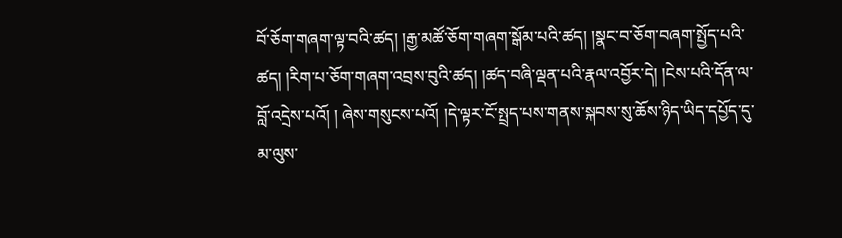བོ་ཅོག་གཞག་ལྟ་བའི་ཚད། །རྒྱ་མཚོ་ཅོག་གཞག་སྒོམ་པའི་ཚད། །སྣང་བ་ཅོག་བཞག་སྤྱོད་པའི་ཚད། །རིག་པ་ཅོག་གཞག་འབྲས་བུའི་ཚད། །ཚད་བཞི་ལྡན་པའི་རྣལ་འབྱོར་དེ། །ངེས་པའི་དོན་ལ་བློ་འདྲེས་པའོ། ། ཞེས་གསུངས་པའོ། །དེ་ལྟར་ངོ་སྤྲད་པས་གནས་སྐབས་སུ་ཆོས་ཉིད་ཡིད་དཔྱོད་དུ་མ་ལུས་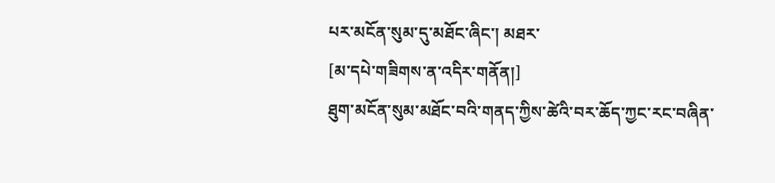པར་མངོན་སུམ་དུ་མཐོང་ཞིང་། མཐར་
[མ་དཔེ་གཟིགས་ན་འདིར་གནོན།]
ཐུག་མངོན་སུམ་མཐོང་བའི་གནད་ཀྱིས་ཚེའི་བར་ཆོད་ཀྱང་རང་བཞིན་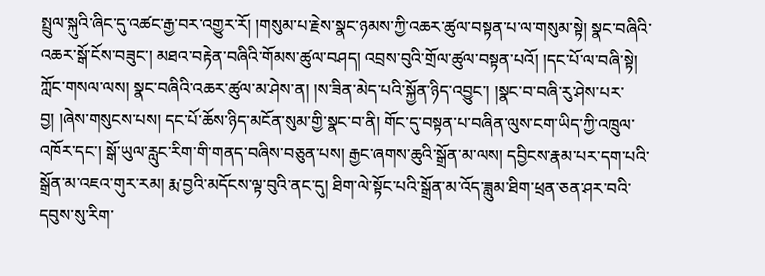སྤྲུལ་སྐུའི་ཞིང་དུ་འཚང་རྒྱ་བར་འགྱུར་རོ། །གསུམ་པ་རྗེས་སྣང་ཉམས་ཀྱི་འཆར་ཚུལ་བསྟན་པ་ལ་གསུམ་སྟེ། སྣང་བཞིའི་འཆར་སྒོ་ངོས་བཟུང་། མཐའ་བརྟེན་བཞིའི་གོམས་ཚུལ་བཤད། འབྲས་བུའི་གྲོལ་ཚུལ་བསྟན་པའོ། །དང་པོ་ལ་བཞི་སྟེ། ཀློང་གསལ་ལས། སྣང་བཞིའི་འཆར་ཚུལ་མ་ཤེས་ན། །ས་ཟིན་མེད་པའི་སྐྱོན་ཉིད་འབྱུང་། །སྣང་བ་བཞི་རུ་ཤེས་པར་བྱ། །ཞེས་གསུངས་པས། དང་པོ་ཆོས་ཉིད་མངོན་སུམ་གྱི་སྣང་བ་ནི། གོང་དུ་བསྟན་པ་བཞིན་ལུས་ངག་ཡིད་ཀྱི་འཁྲུལ་འཁོར་དང་། སྒོ་ཡུལ་རླུང་རིག་གི་གནད་བཞིས་བཅུན་པས། རྒྱང་ཞགས་ཆུའི་སྒྲོན་མ་ལས། དབྱིངས་རྣམ་པར་དག་པའི་སྒྲོན་མ་འཇའ་གུར་རམ། རྨ་བྱའི་མདོངས་ལྟ་བུའི་ནང་དུ། ཐིག་ལེ་སྟོང་པའི་སྒྲོན་མ་འོད་ཟླུམ་ཐིག་ཕྲན་ཅན་ཤར་བའི་དབུས་སུ་རིག་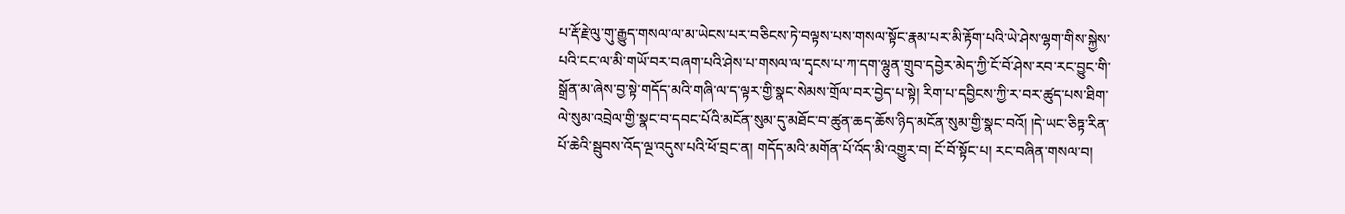པ་རྡོ་རྗེ་ལུ་གུ་རྒྱུད་གསལ་ལ་མ་ཡེངས་པར་བཅིངས་ཏེ་བལྟས་པས་གསལ་སྟོང་རྣམ་པར་མི་རྟོག་པའི་ཡེ་ཤེས་ལྷག་གིས་སྐྱེས་པའི་ངང་ལ་མི་གཡོ་བར་བཞག་པའི་ཤེས་པ་གསལ་ལ་དྭངས་པ་ཀ་དག་ལྷུན་གྲུབ་དབྱེར་མེད་ཀྱི་ངོ་བོ་ཤེས་རབ་རང་བྱུང་གི་སྒྲོན་མ་ཞེས་བྱ་སྟེ་གདོད་མའི་གཞི་ལ་ད་ལྟར་གྱི་སྣང་སེམས་གྲོལ་བར་བྱེད་པ་སྟེ། རིག་པ་དབྱིངས་ཀྱི་ར་བར་ཚུད་པས་ཐིག་ལེ་སུམ་འབྲེལ་གྱི་སྣང་བ་དབང་པོའི་མངོན་སུམ་དུ་མཐོང་བ་ཚུན་ཆད་ཆོས་ཉིད་མངོན་སུམ་གྱི་སྣང་བའོ། །དེ་ཡང་ཅིཏྟ་རིན་པོ་ཆེའི་སྦུབས་འོད་ལྔ་འདུས་པའི་ཕོ་བྲང་ན། གདོད་མའི་མགོན་པོ་འོད་མི་འགྱུར་བ། ངོ་བོ་སྟོང་པ། རང་བཞིན་གསལ་བ།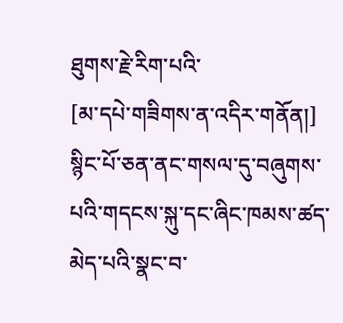ཐུགས་རྗེ་རིག་པའི་
[མ་དཔེ་གཟིགས་ན་འདིར་གནོན།]
སྙིང་པོ་ཅན་ནང་གསལ་དུ་བཞུགས་པའི་གདངས་སྐུ་དང་ཞིང་ཁམས་ཚད་མེད་པའི་སྣང་བ་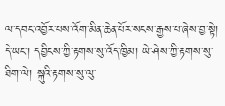ལ་དབང་འབྱོར་པས་འོག་མིན་ཆེན་པོར་སངས་རྒྱས་པ་ཞེས་བྱ་སྟེ། དེ་ཡང་། དབྱིངས་ཀྱི་རྟགས་སུ་འོད་ཁྱིམ། ཡེ་ཤེས་ཀྱི་རྟགས་སུ་ཐིག་ལེ། སྐུའི་རྟགས་སུ་ལུ་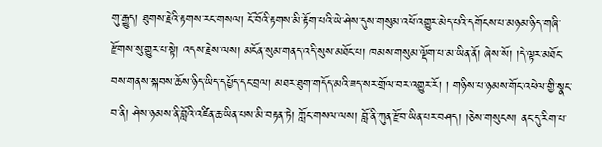གུ་རྒྱུད། ཐུགས་རྗེའི་རྟགས་རང་གསལ། ངོ་བོའི་རྟགས་མི་རྟོག་པའི་ཡེ་ཤེས་དུས་གསུམ་འཕོ་འགྱུར་མེད་པའི་དགོངས་པ་མཉམ་ཉིད་གཞི་རྫོགས་སུ་གྱུར་པ་སྟེ། འདས་རྗེས་ལས། མངོན་སུམ་གནད་འདི་སུས་མཐོང་པ། ཁམས་གསུམ་ལྡོག་པ་མ་ཡིན་ནོ། ཞེས་སོ། །དེ་ལྟར་མཐོང་བས་གནས་སྐབས་ཆོས་ཉིད་ཡིད་དཔྱོད་དང་བྲལ། མཐར་ཐུག་གདོད་མའི་ཟད་སར་གྲོལ་བར་འགྱུར་རོ། ། གཉིས་པ་ཉམས་གོང་འཕེལ་གྱི་སྣང་བ་ནི། ཤེས་ཉམས་ནི་བློའི་འཛིན་ཆ་ཡིན་པས་མི་བརྟན་ཏེ། ཀློང་གསལ་ལས། བློ་ནི་ཀུན་རྫོབ་ཡིན་པར་བཤད། །ཅེས་གསུངས། ནང་དུ་རིག་པ་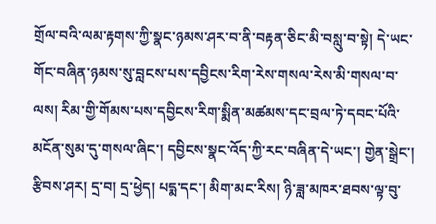གྲོལ་བའི་ལམ་རྟགས་ཀྱི་སྣང་ཉམས་ཤར་བ་ནི་བརྟན་ཅིང་མི་བསླུ་བ་སྟེ། དེ་ཡང་གོང་བཞིན་ཉམས་སུ་བླངས་པས་དབྱིངས་རིག་རེས་གསལ་རེས་མི་གསལ་བ་ལས། རིམ་གྱི་གོམས་པས་དབྱིངས་རིག་སྨིན་མཚམས་དང་བྲལ་ཏེ་དབང་པོའི་མངོན་སུམ་དུ་གསལ་ཞིང་། དབྱིངས་སྣང་འོད་ཀྱི་རང་བཞིན་དེ་ཡང་། གྱེན་སྒྲེང་། རྩིབས་ཤར། དྲ་བ། དྲ་ཕྱེད། པདྨ་དང་། མིག་མང་རིས། ཉི་ཟླ་མཁར་ཐབས་ལྟ་བུ་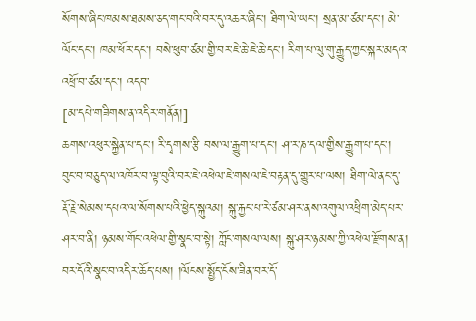སོགས་ཞིང་ཁམས་ཐམས་ཅད་གང་བའི་བར་དུ་འཆར་ཞིང་། ཐིག་ལེ་ཡང་། སྲན་མ་ཙམ་དང་། མེ་ལོང་དང་། ཁམ་ཕོར་དང་། བསེ་ཕུབ་ཙམ་གྱི་བར་ཇེ་ཆེ་ཇེ་ཆེ་དང་། རིག་པ་ལུ་གུ་རྒྱུད་ཀྱང་སྐར་མདའ་འཕྲོ་བ་ཙམ་དང་། འདབ་
[མ་དཔེ་གཟིགས་ན་འདིར་གནོན།]
ཆགས་འཕུར་སྐྱེན་པ་དང་། རི་དྭགས་རྩི བས་ལ་རྒྱུག་པ་དང་། ཤ་ར་ཎ་དལ་གྱིས་རྒྱུག་པ་དང་། བུང་བ་བཅུད་ལ་འཁོར་བ་ལྟ་བུའི་བར་ཇེ་འཕེལ་ཇེ་གསལ་ཇེ་བརྟན་དུ་གྱུར་པ་ལས། ཐིག་ལེ་ནང་དུ་རྡོ་རྗེ་སེམས་དཔའ་ལ་སོགས་པའི་ཕྱེད་སྐུའམ། སྐུ་རྐྱང་པ་རེ་ཙམ་ཤར་ནས་འགུལ་འཕྲིག་མེད་པར་ཤར་བ་ནི། ཉམས་གོང་འཕེལ་གྱི་སྣང་བ་སྟེ། ཀློང་གསལ་ལས། སྐུ་ཤར་ཉམས་ཀྱི་འཕེལ་རྫོགས་ན། བར་དོའི་སྣང་བ་འདིར་ཆོད་པས། །ལོངས་སྤྱོད་ངོས་ཟིན་བར་དོ་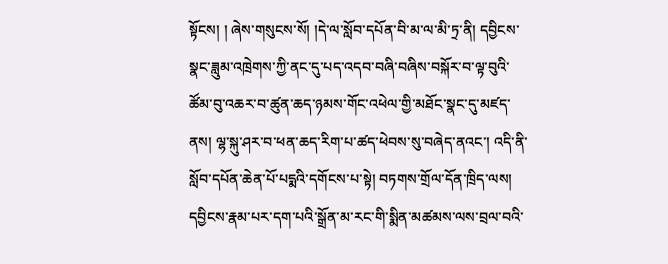སྟོངས། ། ཞེས་གསུངས་སོ། །དེ་ལ་སློབ་དཔོན་བི་མ་ལ་མི་ཏྲ་ནི། དབྱིངས་སྣང་ཟླུམ་འཁྲེགས་ཀྱི་ནང་དུ་པད་འདབ་བཞི་བཞིས་བསྐོར་བ་ལྟ་བུའི་ཚོམ་བུ་འཆར་བ་ཚུན་ཆད་ཉམས་གོང་འཕེལ་གྱི་མཐོང་སྣང་དུ་མཛད་ནས། ལྷ་སྐུ་ཤར་བ་ཕན་ཆད་རིག་པ་ཚད་ཕེབས་སུ་བཞེད་ནའང་། འདི་ནི་སློབ་དཔོན་ཆེན་པོ་པདྨའི་དགོངས་པ་སྟེ། བཏགས་གྲོལ་དོན་ཁྲིད་ལས། དབྱིངས་རྣམ་པར་དག་པའི་སྒྲོན་མ་རང་གི་སྨིན་མཚམས་ལས་བྲལ་བའི་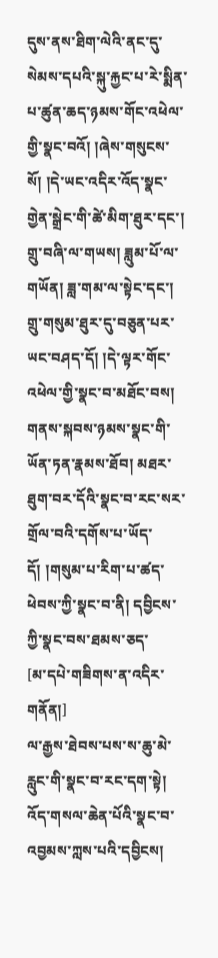དུས་ནས་ཐིག་ལེའི་ནང་དུ་སེམས་དཔའི་སྐུ་རྐྱང་པ་རེ་སྨིན་པ་ཚུན་ཆད་ཉམས་གོང་འཕེལ་གྱི་སྣང་བའོ། །ཞེས་གསུངས་སོ། །དེ་ཡང་འདིར་འོད་སྣང་གྱེན་སྒྲེང་གི་ཚེ་མིག་ཐུར་དང་། གྲུ་བཞི་ལ་གཡས། ཟླུམ་པོ་ལ་གཡོན། ཟླ་གམ་ལ་སྟེང་དང་། གྲུ་གསུམ་ཐུར་དུ་བཅུན་པར་ཡང་བཤད་དོ། །དེ་ལྟར་གོང་འཕེལ་གྱི་སྣང་བ་མཐོང་བས། གནས་སྐབས་ཉམས་སྣང་གི་ཡོན་ཏན་རྣམས་ཐོབ། མཐར་ཐུག་བར་དོའི་སྣང་བ་རང་སར་གྲོལ་བའི་དགོས་པ་ཡོད་དོ། །གསུམ་པ་རིག་པ་ཚད་ཕེབས་ཀྱི་སྣང་བ་ནི། དབྱིངས་ཀྱི་སྣང་བས་ཐམས་ཅད་
[མ་དཔེ་གཟིགས་ན་འདིར་གནོན།]
ལ་རྒྱས་ཐེབས་པས་ས་ཆུ་མེ་རླུང་གི་སྣང་བ་རང་དག་སྟེ། འོད་གསལ་ཆེན་པོའི་སྣང་བ་འབྱམས་ཀླས་པའི་དབྱིངས།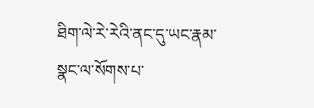ཐིག་ལེ་རེ་རེའི་ནང་དུ་ཡང་རྣམ་སྣང་ལ་སོགས་པ་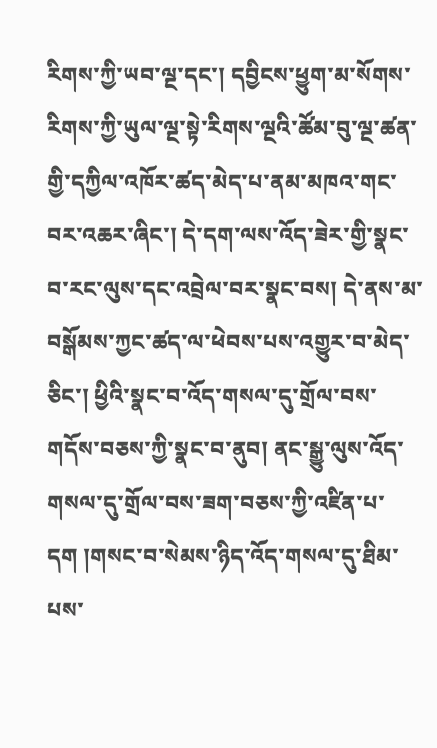རིགས་ཀྱི་ཡབ་ལྔ་དང་། དབྱིངས་ཕྱུག་མ་སོགས་རིགས་ཀྱི་ཡུལ་ལྔ་སྟེ་རིགས་ལྔའི་ཚོམ་བུ་ལྔ་ཚན་གྱི་དཀྱིལ་འཁོར་ཚད་མེད་པ་ནམ་མཁའ་གང་བར་འཆར་ཞིང་། དེ་དག་ལས་འོད་ཟེར་གྱི་སྣང་བ་རང་ལུས་དང་འབྲེལ་བར་སྣང་བས། དེ་ནས་མ་བསྒོམས་ཀྱང་ཚད་ལ་ཕེབས་པས་འགྱུར་བ་མེད་ཅིང་། ཕྱིའི་སྣང་བ་འོད་གསལ་དུ་གྲོལ་བས་གདོས་བཅས་ཀྱི་སྣང་བ་ནུབ། ནང་སྒྱུ་ལུས་འོད་གསལ་དུ་གྲོལ་བས་ཟག་བཅས་ཀྱི་འཛིན་པ་དག །གསང་བ་སེམས་ཉིད་འོད་གསལ་དུ་ཐིམ་པས་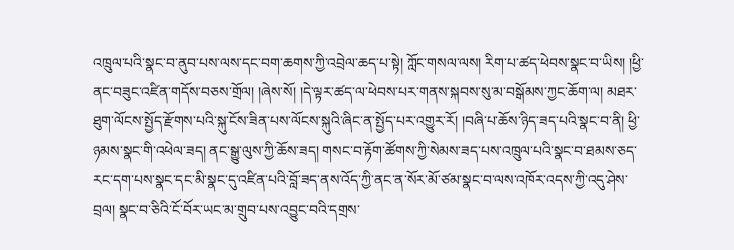འཁྲུལ་པའི་སྣང་བ་ནུབ་པས་ལས་དང་བག་ཆགས་ཀྱི་འབྲེལ་ཆད་པ་སྟེ། ཀློང་གསལ་ལས། རིག་པ་ཚད་ཕེབས་སྣང་བ་ཡིས། །ཕྱི་ནང་བཟུང་འཛིན་གདོས་བཅས་གྲོལ། །ཞེས་སོ། །དེ་ལྟར་ཚད་ལ་ཕེབས་པར་གནས་སྐབས་སུ་མ་བསྒོམས་ཀྱང་ཆོག་ལ། མཐར་ཐུག་ལོངས་སྤྱོད་རྫོགས་པའི་སྐུ་ངོས་ཟིན་པས་ལོངས་སྐུའི་ཞིང་ན་སྤྱོད་པར་འགྱུར་རོ། །བཞི་པ་ཆོས་ཉིད་ཟད་པའི་སྣང་བ་ནི། ཕྱི་ཉམས་སྣང་གི་འཕེལ་ཟད། ནང་སྒྱུ་ལུས་ཀྱི་ཆོས་ཟད། གསང་བ་རྟོག་ཚོགས་ཀྱི་སེམས་ཟད་པས་འཁྲུལ་པའི་སྣང་བ་ཐམས་ཅད་རང་དག་པས་སྣང་དང་མི་སྣང་དུ་འཛིན་པའི་བློ་ཟད་ནས་འོད་ཀྱི་ནང་ན་སོར་མོ་ཙམ་སྣང་བ་ལས་འཁོར་འདས་ཀྱི་འདུ་ཤེས་བྲལ། སྣང་བ་ཅིའི་ངོ་བོར་ཡང་མ་གྲུབ་པས་འབྱུང་བའི་དགྲས་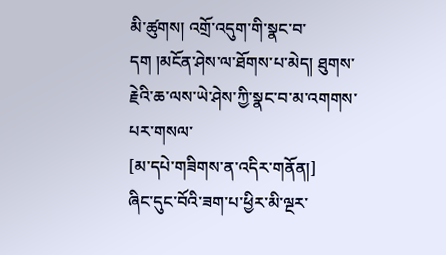མི་ཚུགས། འགྲོ་འདུག་གི་སྣང་བ་དག །མངོན་ཤེས་ལ་ཐོགས་པ་མེད། ཐུགས་རྗེའི་ཆ་ལས་ཡེ་ཤེས་ཀྱི་སྣང་བ་མ་འགགས་པར་གསལ་
[མ་དཔེ་གཟིགས་ན་འདིར་གནོན།]
ཞིང་དུང་བོའི་ཟག་པ་ཕྱིར་མི་ལྔར་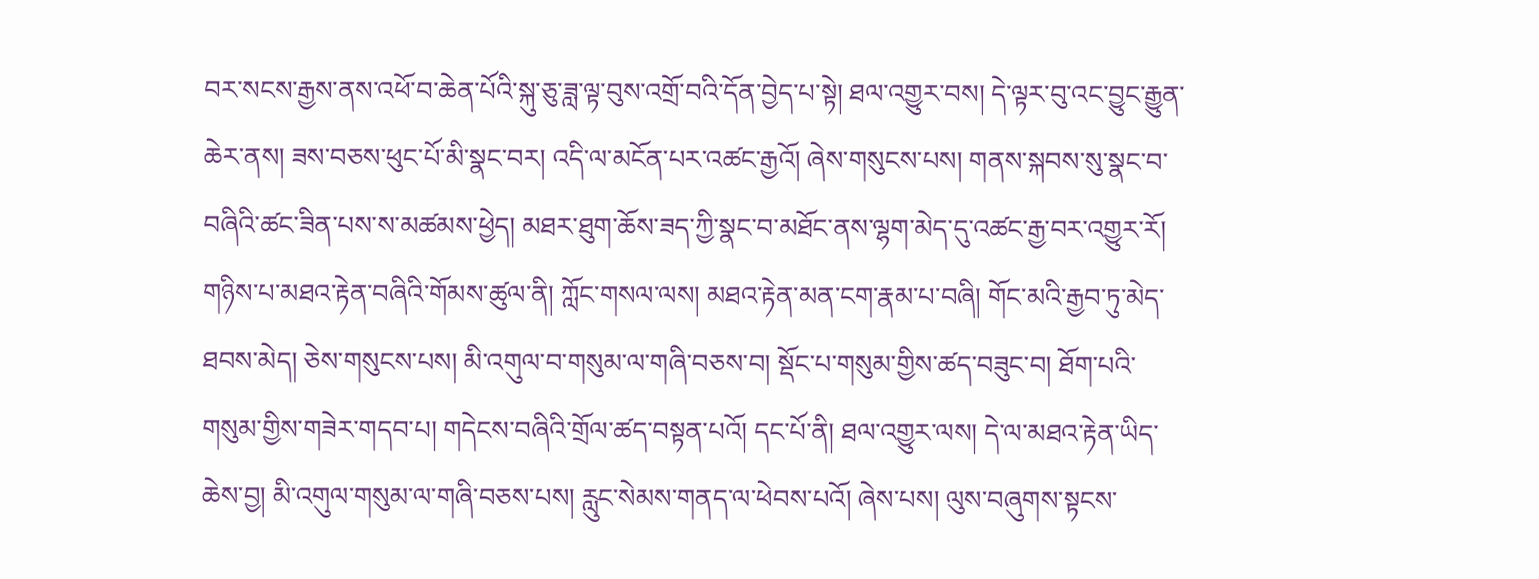བར་སངས་རྒྱས་ནས་འཕོ་བ་ཆེན་པོའི་སྐུ་ཅུ་ཟླ་ལྟ་བུས་འགྲོ་བའི་དོན་བྱེད་པ་སྟེ། ཐལ་འགྱུར་བས། དེ་ལྟར་བུ་འང་བྱུང་རྒྱུན་ཆེར་ནས། ཟས་བཅས་ཕུང་པོ་མི་སྣང་བར། འདི་ལ་མངོན་པར་འཚང་རྒྱའོ། ཞེས་གསུངས་པས། གནས་སྐབས་སུ་སྣང་བ་བཞིའི་ཚང་ཟིན་པས་ས་མཚམས་ཕྱེད། མཐར་ཐུག་ཆོས་ཟད་ཀྱི་སྣང་བ་མཐོང་ནས་ལྷག་མེད་དུ་འཚང་རྒྱ་བར་འགྱུར་རོ། གཉིས་པ་མཐའ་རྟེན་བཞིའི་གོམས་ཚུལ་ནི། ཀློང་གསལ་ལས། མཐའ་རྟེན་མན་ངག་རྣམ་པ་བཞི། གོང་མའི་རྒྱབ་ཏུ་མེད་ཐབས་མེད། ཅེས་གསུངས་པས། མི་འགུལ་བ་གསུམ་ལ་གཞི་བཅས་བ། སྡོང་པ་གསུམ་གྱིས་ཚད་བཟུང་བ། ཐོག་པའི་གསུམ་གྱིས་གཟེར་གདབ་པ། གདེངས་བཞིའི་གྲོལ་ཚད་བསྟན་པའོ། དང་པོ་ནི། ཐལ་འགྱུར་ལས། དེ་ལ་མཐའ་རྟེན་ཡིད་ཆེས་བྱ། མི་འགུལ་གསུམ་ལ་གཞི་བཅས་པས། རླུང་སེམས་གནད་ལ་ཕེབས་པའོ། ཞེས་པས། ལུས་བཞུགས་སྟངས་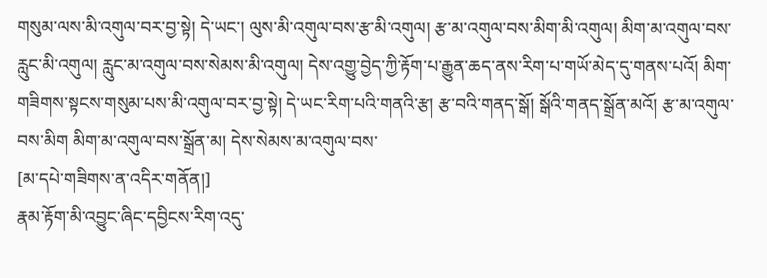གསུམ་ལས་མི་འགུལ་བར་བྱ་སྟེ། དེ་ཡང་། ལུས་མི་འགུལ་བས་རྩ་མི་འགུལ། རྩ་མ་འགུལ་བས་མིག་མི་འགུལ། མིག་མ་འགུལ་བས་རླུང་མི་འགུལ། རླུང་མ་འགུལ་བས་སེམས་མི་འགུལ། དེས་འགྱུ་བྱེད་ཀྱི་རྟོག་པ་རྒྱུན་ཆད་ནས་རིག་པ་གཡོ་མེད་དུ་གནས་པའོ། མིག་གཟིགས་སྟངས་གསུམ་པས་མི་འགུལ་བར་བྱ་སྟེ། དེ་ཡང་རིག་པའི་གནའི་རྩ། རྩ་བའི་གནད་སྒོ། སྒོའི་གནད་སྒྲོན་མའོ། རྩ་མ་འགུལ་བས་མིག མིག་མ་འགུལ་བས་སྒྲོན་མ། དེས་སེམས་མ་འགུལ་བས་
[མ་དཔེ་གཟིགས་ན་འདིར་གནོན།]
རྣམ་རྟོག་མི་འབྱུང་ཞིང་དབྱིངས་རིག་འདུ་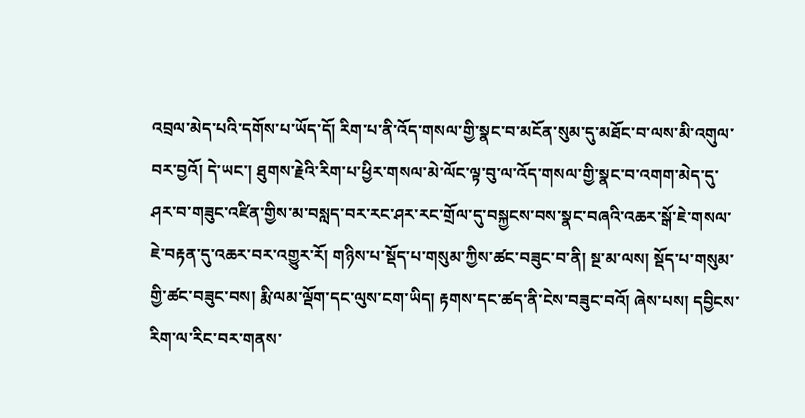འབྲལ་མེད་པའི་དགོས་པ་ཡོད་དོ། རིག་པ་ནི་འོད་གསལ་གྱི་སྣང་བ་མངོན་སུམ་དུ་མཐོང་བ་ལས་མི་འགུལ་བར་བྱའོ། དེ་ཡང་། ཐུགས་རྗེའི་རིག་པ་ཕྱིར་གསལ་མེ་ལོང་ལྟ་བུ་ལ་འོད་གསལ་གྱི་སྣང་བ་འགག་མེད་དུ་ཤར་བ་གཟུང་འཛིན་གྱིས་མ་བསླད་བར་རང་ཤར་རང་གྲོལ་དུ་བསྐྱངས་བས་སྣང་བཞའི་འཆར་སྒོ་ཇེ་གསལ་ཇེ་བརྟན་དུ་འཆར་བར་འགྱུར་རོ། གཉིས་པ་སྡོད་པ་གསུམ་ཀྱིས་ཚང་བཟུང་བ་ནི། སྔ་མ་ལས། སྡོད་པ་གསུམ་གྱི་ཚང་བཟུང་བས། རྨི་ལམ་ལྡོག་དང་ལུས་ངག་ཡིད། རྟགས་དང་ཚད་ནི་ངེས་བཟུང་བའོ། ཞེས་པས། དབྱིངས་རིག་ལ་རིང་བར་གནས་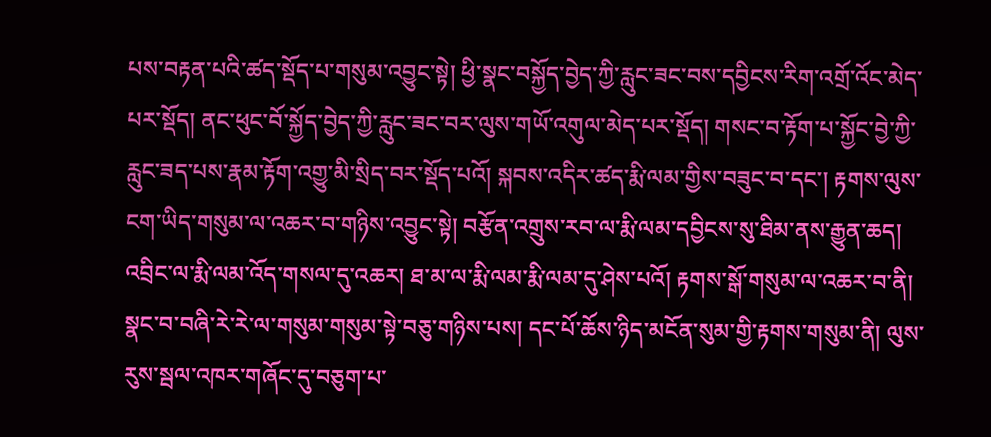པས་བརྟན་པའི་ཚད་སྡོད་པ་གསུམ་འབྱུང་སྟེ། ཕྱི་སྣང་བསྐྱོད་བྱེད་ཀྱི་རླུང་ཟང་བས་དབྱིངས་རིག་འགྲོ་འོང་མེད་པར་སྡོད། ནང་ཕུང་བོ་སྐྱོད་བྱེད་ཀྱི་རླུང་ཟང་བར་ལུས་གཡོ་འགུལ་མེད་པར་སྡོད། གསང་བ་རྟོག་པ་སྐྱོང་བྱེ་ཀྱི་རླུང་ཟད་པས་རྣམ་རྟོག་འགྱུ་མི་སྲིད་བར་སྡོད་པའོ། སྐབས་འདིར་ཚད་རྨི་ལམ་གྱིས་བཟུང་བ་དང་། རྟགས་ལུས་ངག་ཡིད་གསུམ་ལ་འཆར་བ་གཉིས་འབྱུང་སྟེ། བརྩོན་འགྲུས་རབ་ལ་རྨི་ལམ་དབྱིངས་སུ་ཐིམ་ནས་རྒྱུན་ཆད། འབྲིང་ལ་རྨི་ལམ་འོད་གསལ་དུ་འཆར། ཐ་མ་ལ་རྨི་ལམ་རྨི་ལམ་དུ་ཤེས་པའོ། རྟགས་སྒོ་གསུམ་ལ་འཆར་བ་ནི། སྣང་བ་བཞི་རེ་རེ་ལ་གསུམ་གསུམ་སྟེ་བཅུ་གཉིས་པས། དང་པོ་ཆོས་ཉིད་མངོན་སུམ་གྱི་རྟགས་གསུམ་ནི། ལུས་རུས་སྦལ་འཁར་གཞོང་དུ་བཅུག་པ་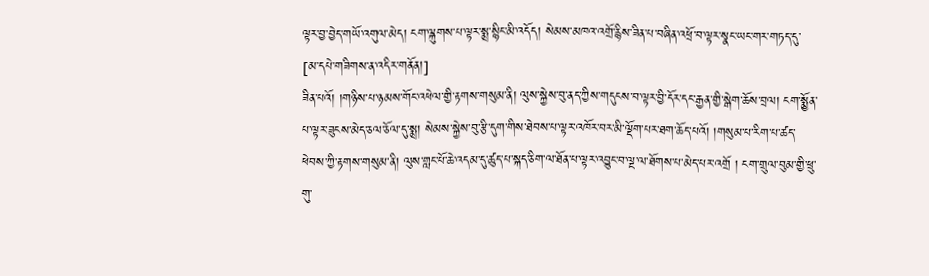ལྟར་བྱ་བྱེད་གཡོ་འགུལ་མེད། ངག་ལྐུགས་པ་ལྟར་སྨྲ་སྙིང་མི་འདོད། སེམས་མཁའ་འགྲོ་རྙིས་ཟིན་པ་བཞིན་འཕྲོ་བ་ལྟར་སྣང་ཡང་གར་གཏད་དུ་
[མ་དཔེ་གཟིགས་ན་འདིར་གནོན།]
ཟིན་པའོ། །གཉིས་པ་ཉམས་གོང་འཕེལ་གྱི་རྟགས་གསུམ་ནི། ལུས་སྐྱེས་བུ་ནད་ཀྱིས་གདུངས་བ་ལྟར་བྱི་དོར་དང་རྒྱན་གྱི་སྒེག་ཆོས་བྲལ། ངག་སྨྱོན་པ་ལྟར་ཟུངས་མེད་ཅལ་ཅོལ་དུ་སྨྲ། སེམས་སྐྱེས་བུ་རྩི་དུག་གིས་ཐེབས་པ་ལྟར་འཁོར་བར་མི་ལྡོག་པར་ཐག་ཆོད་པའོ། །གསུམ་པ་རིག་པ་ཚད་ཕེབས་ཀྱི་རྟགས་གསུམ་ནི། ལུས་གླང་པོ་ཆེ་འདམ་དུ་ཚུད་པ་སྐད་ཅིག་ལ་ཐོན་པ་ལྟར་འབྱུང་བ་ལྔ་ལ་ཐོགས་པ་མེད་པར་འགྲོ ། ངག་གྲུལ་བུམ་གྱི་ཕྲུ་གུ་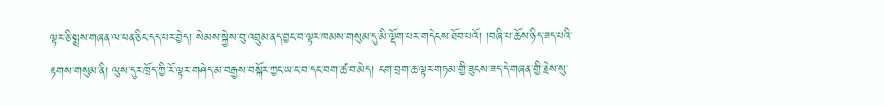ལྟར་ཅི་སྨྲས་གཞན་ལ་ཕན་ཅིང་དད་པར་བྱེད། སེམས་སྐྱེས་བུ་འབྲུམ་ནད་བྱང་བ་ལྟར་ཁམས་གསུམ་དུ་མི་ལྡོག་པར་གདེངས་ཐོབ་པའོ། །བཞི་པ་ཆོས་ཉིད་ཟད་པའི་རྟགས་གསུམ་ནི། ལུས་དུར་ཁྲོད་ཀྱི་རོ་ལྟར་གཤེད་མ་བརྒྱས་བསྐོར་ཀྱང་ཡ་ང་བ་དང་བག་ཚ་བ་མེད། ངག་བྲག་ཆ་ལྟར་གཏམ་གྱི་ཟུངས་ཟད་དེ་གཞན་གྱི་རྗེས་སུ་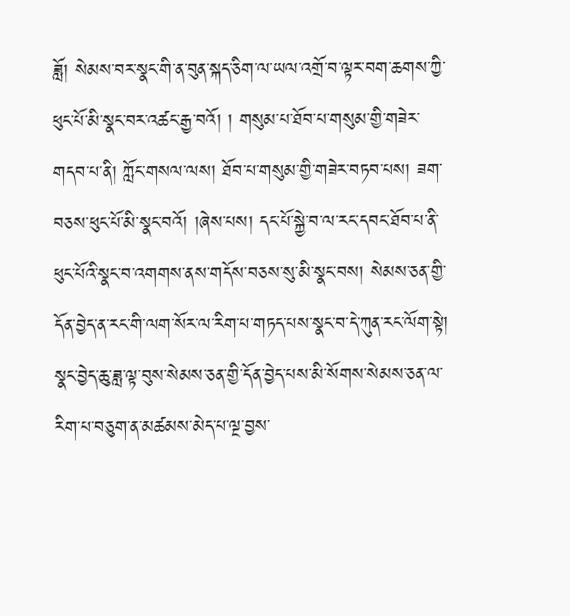ཟློ། སེམས་བར་སྣང་གི་ན་བུན་སྐད་ཅིག་ལ་ཡལ་འགྲོ་བ་ལྟར་བག་ཆགས་ཀྱི་ཕུང་པོ་མི་སྣང་བར་འཚང་རྒྱ་བའོ། ། གསུམ་པ་ཐོབ་པ་གསུམ་གྱི་གཟེར་གདབ་པ་ནི། ཀློང་གསལ་ལས། ཐོབ་པ་གསུམ་གྱི་གཟེར་བཏབ་པས། ཟག་བཅས་ཕུང་པོ་མི་སྣང་བའོ། །ཞེས་པས། དང་པོ་སྐྱེ་བ་ལ་རང་དབང་ཐོབ་པ་ནི་ཕུང་པོའི་སྣང་བ་འགགས་ནས་གདོས་བཅས་སུ་མི་སྣང་བས། སེམས་ཅན་གྱི་དོན་བྱེད་ན་རང་གི་ལག་སོར་ལ་རིག་པ་གཏད་པས་སྣང་བ་དེ་ཀུན་རང་ལོག་སྟེ། སྣང་བྱེད་ཆུ་ཟླ་ལྟ་བུས་སེམས་ཅན་གྱི་དོན་བྱེད་པས་མི་སོགས་སེམས་ཅན་ལ་རིག་པ་བཅུག་ན་མཚམས་མེད་པ་ལྔ་བྱས་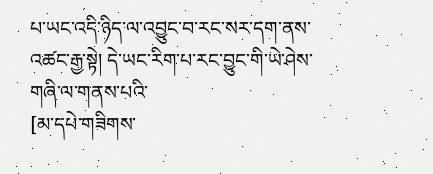པ་ཡང་འདི་ཉིད་ལ་འབྱུང་བ་རང་སར་དག་ནས་འཚང་རྒྱ་སྟེ། དེ་ཡང་རིག་པ་རང་བྱུང་གི་ཡེ་ཤེས་གཞི་ལ་གནས་པའི་
[མ་དཔེ་གཟིགས་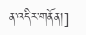ན་འདིར་གནོན།]